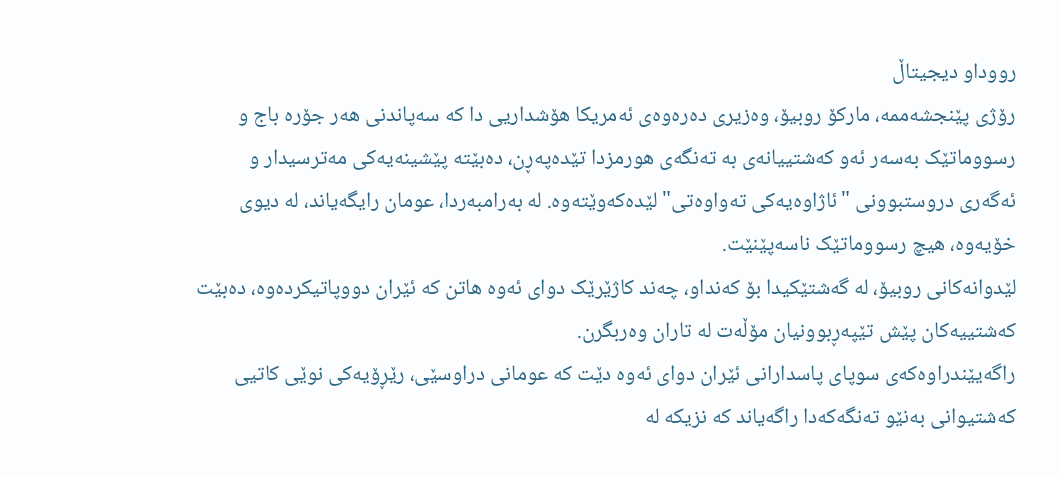رووداو دیجیتاڵ
رۆژی پێنجشەممە، مارکۆ روبیۆ، وەزیری دەرەوەی ئەمریکا هۆشداریی دا کە سەپاندنی هەر جۆرە باج و رسووماتێک بەسەر ئەو کەشتییانەی بە تەنگەی هورمزدا تێدەپەڕن، دەبێتە پێشینەیەکی مەترسیدار و ئەگەری دروستبوونی "ئاژاوەیەکی تەواوەتی" لێدەکەوێتەوە. لە بەرامبەردا، عومان رایگەیاند، لە دیوی خۆیەوە، هیچ رسووماتێک ناسەپێنێت.
لێدوانەکانی روبیۆ، لە گەشتێکیدا بۆ کەنداو، چەند کاژێرێک دوای ئەوە هاتن کە ئێران دووپاتیکردەوە، دەبێت کەشتییەکان پێش تێپەڕبوونیان مۆڵەت لە تاران وەربگرن.
راگەیێندراوەکەی سوپای پاسدارانی ئێران دوای ئەوە دێت کە عومانی دراوسێی، رێڕۆیەکی نوێی کاتیی کەشتیوانی بەنێو تەنگەکەدا راگەیاند کە نزیکە لە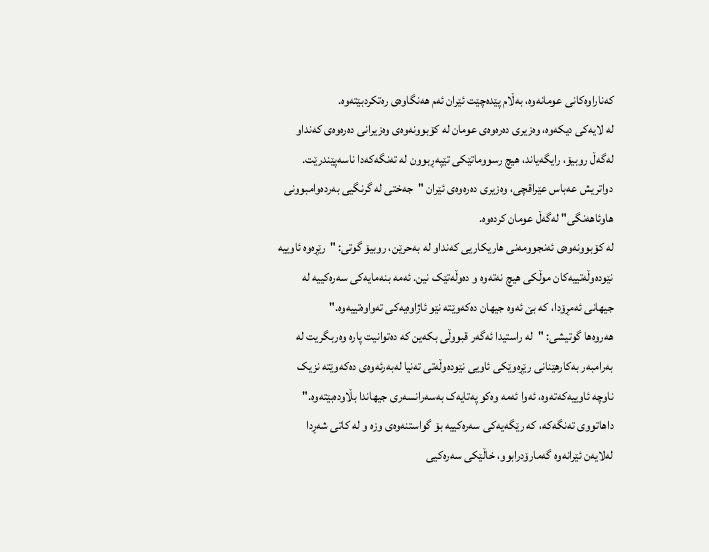کەناراوەکانی عومانەوە، بەڵام پێدەچێت ئێران ئەم هەنگاوەی رەتکردبێتەوە.
لە لایەکی دیکەوە، وەزیری دەرەوەی عومان لە کۆبوونەوەی وەزیرانی دەرەوەی کەنداو لەگەڵ روبیۆ، رایگەیاند، هیچ رسووماتێکی تێپەڕبوون لە تەنگەکەدا ناسەپێندرێت. دواتریش عەباس عێراقچی، وەزیری دەرەوەی ئێران "جەختی لە گرنگیی بەردەوامبوونی هاوئاهەنگی" لەگەڵ عومان کردەوە.
لە کۆبوونەوەی ئەنجوومەنی هاریکاریی کەنداو لە بەحرێن، روبیۆ گوتی: "رێڕەوە ئاوییە نێودەوڵەتییەکان موڵکی هیچ نەتەوە و دەوڵەتێک نین. ئەمە بنەمایەکی سەرەکییە لە جیهانی ئەمڕۆدا، کە بێ ئەوە جیهان دەکەوێتە نێو ئاژاوەیەکی تەواوەتییەوە."
هەروەها گوتیشی: "لە راستیدا ئەگەر قبووڵی بکەین کە دەتوانیت پارە وەربگریت لە بەرامبەر بەکارهێنانی رێڕەوێکی ئاویی نێودەوڵەتی تەنیا لەبەرئەوەی دەکەوێتە نزیک ناوچە ئاوییەکەتەوە، ئەوا ئەمە وەکو پەتایەک بەسەرانسەری جیهاندا بڵاودەبێتەوە."
داهاتووی تەنگەکە، کە رێگەیەکی سەرەکییە بۆ گواستنەوەی وزە و لە کاتی شەڕدا لەلایەن ئێرانەوە گەمارۆدرابوو، خاڵێکی سەرەکیی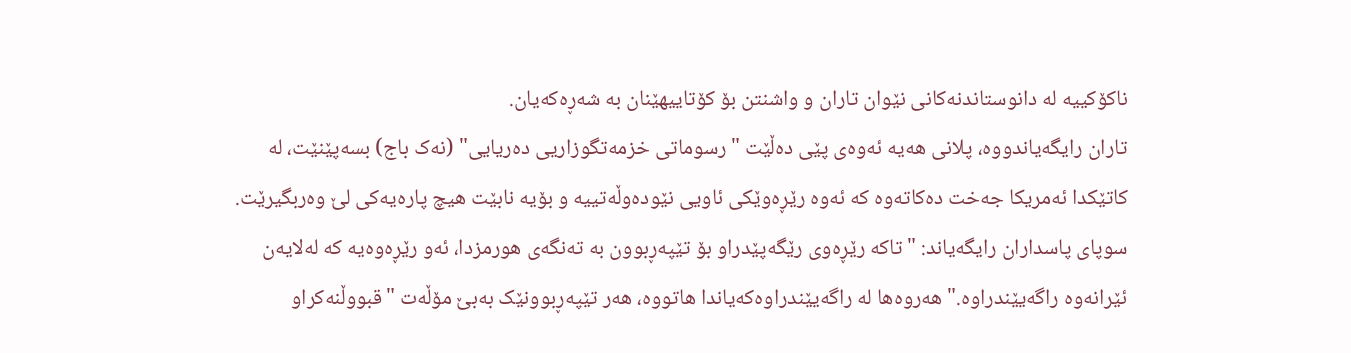ناکۆکییە لە دانوستاندنەکانی نێوان تاران و واشنتن بۆ کۆتاییهێنان بە شەڕەکەیان.
تاران رایگەیاندووە، پلانی هەیە ئەوەی پێی دەڵێت "رسوماتی خزمەتگوزاریی دەریایی" (نەک باج) بسەپێنێت، لە کاتێکدا ئەمریکا جەخت دەکاتەوە کە ئەوە رێڕەوێکی ئاویی نێودەوڵەتییە و بۆیە نابێت هیچ پارەیەکی لێ وەربگیرێت.
سوپای پاسداران رایگەیاند: "تاکە رێڕەوی رێگەپێدراو بۆ تێپەڕبوون بە تەنگەی هورمزدا، ئەو رێڕەوەیە کە لەلایەن ئێرانەوە راگەیێندراوە." هەروەها لە راگەیێندراوەکەیاندا هاتووە، هەر تێپەڕبوونێک بەبێ مۆڵەت "قبووڵنەکراو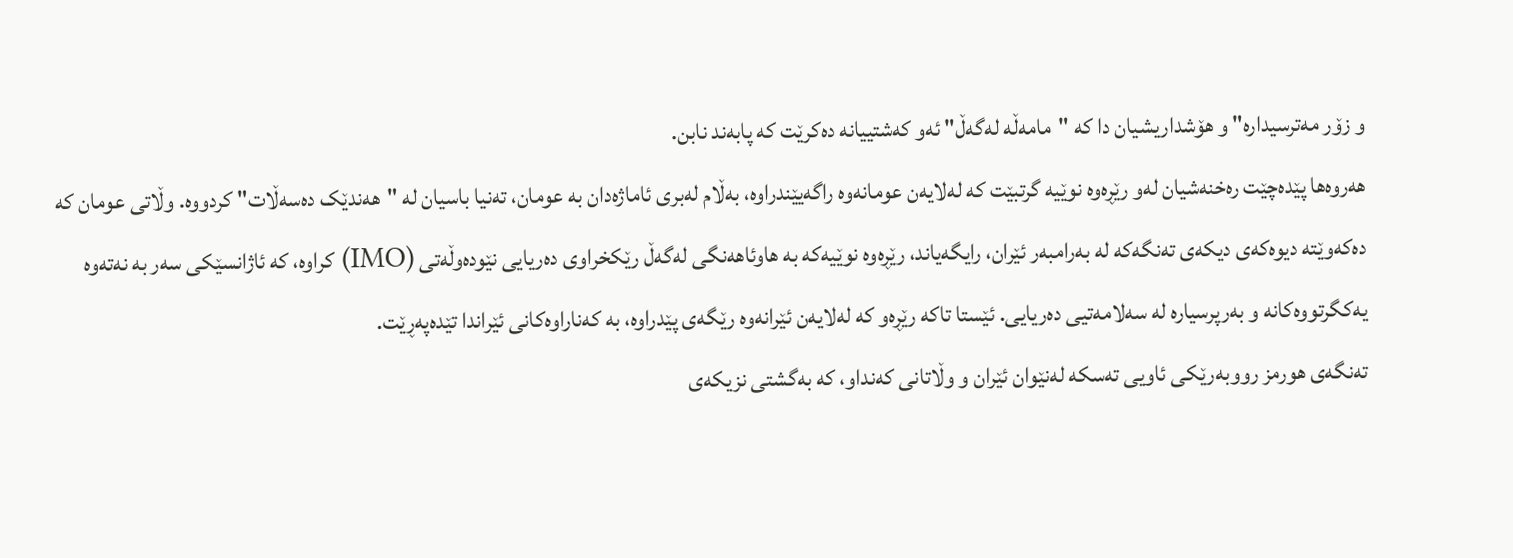و زۆر مەترسیدارە" و هۆشداریشیان دا کە "مامەڵە لەگەڵ" ئەو کەشتییانە دەکرێت کە پابەند نابن.
هەروەها پێدەچێت رەخنەشیان لەو رێڕەوە نوێیە گرتبێت کە لەلایەن عومانەوە راگەیێندراوە، بەڵام لەبری ئاماژەدان بە عومان، تەنیا باسیان لە "هەندێک دەسەڵات" کردووە. وڵاتی عومان کە دەکەوێتە دیوەکەی دیکەی تەنگەکە لە بەرامبەر ئێران، رایگەیاند، رێڕەوە نوێیەکە بە هاوئاهەنگی لەگەڵ رێکخراوی دەریایی نێودەوڵەتی (IMO) کراوە، کە ئاژانسێکی سەر بە نەتەوە یەکگرتووەکانە و بەرپرسیارە لە سەلامەتیی دەریایی. ئێستا تاکە رێڕەو کە لەلایەن ئێرانەوە رێگەی پێدراوە، بە کەناراوەکانی ئێراندا تێدەپەڕێت.
تەنگەی هورمز رووبەرێکی ئاویی تەسکە لەنێوان ئێران و وڵاتانی کەنداو، کە بەگشتی نزیکەی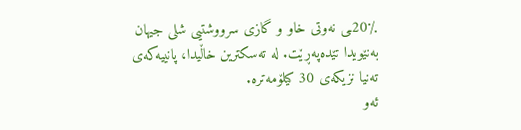20٪ـی نەوتی خاو و گازی سرووشتیی شلی جیهان بەنێویدا تێدەپەڕێت. لە تەسکترین خاڵیدا، پانییەکەی تەنیا نزیکەی 30 کیلۆمەترە.
ئەو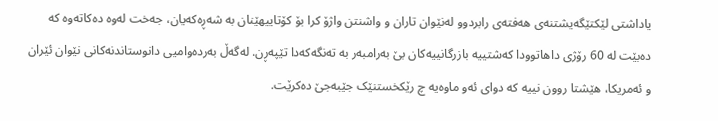یاداشتی لێکتێگەیشتنەی هەفتەی رابردوو لەنێوان تاران و واشنتن واژۆ کرا بۆ کۆتاییهێنان بە شەڕەکەیان، جەخت لەوە دەکاتەوە کە دەبێت لە 60 رۆژی داهاتوودا کەشتییە بازرگانییەکان بێ بەرامبەر بە تەنگەکەدا تێپەڕن. لەگەڵ بەردەوامیی دانوستاندنەکانی نێوان ئێران و ئەمریکا، هێشتا روون نییە کە دوای ئەو ماوەیە چ رێکخستنێک جێبەجێ دەکرێت.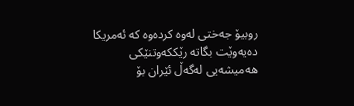روبیۆ جەختی لەوە کردەوە کە ئەمریکا دەیەوێت بگاتە رێککەوتنێکی هەمیشەیی لەگەڵ ئێران بۆ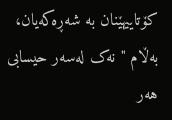کۆتاییهێنان بە شەڕەکەیان، بەڵام "نەک لەسەر حیسابی هەر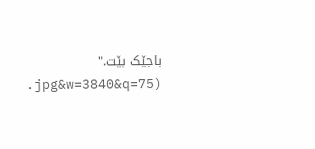باجێک بێت."
.jpg&w=3840&q=75)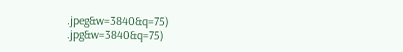.jpeg&w=3840&q=75)
.jpg&w=3840&q=75)